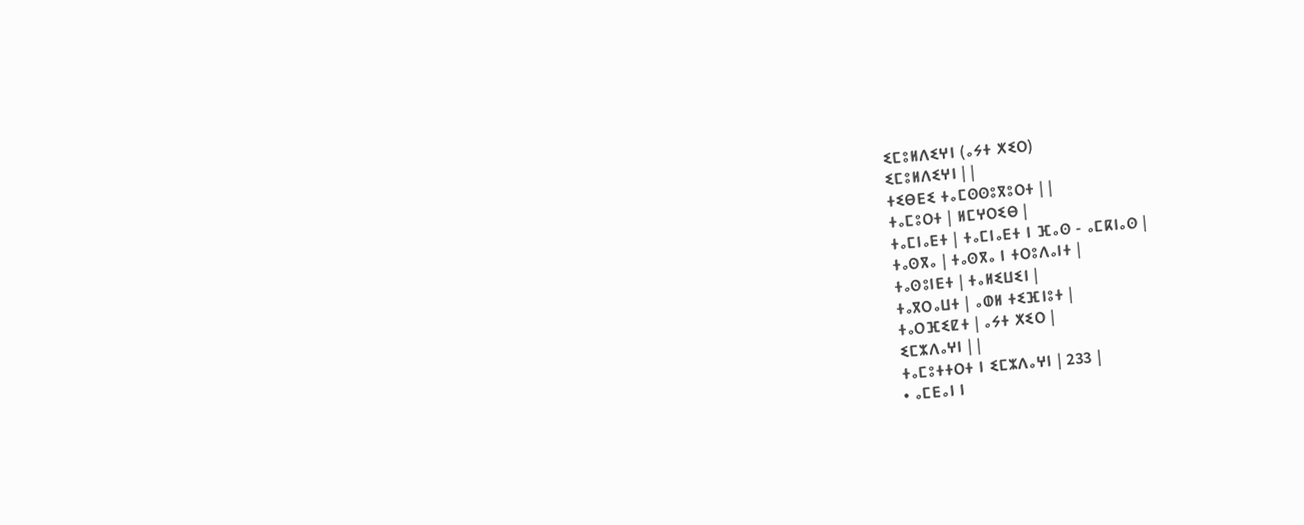ⵉⵎⵓⵍⴷⵉⵖⵏ (ⴰⵢⵜ ⵅⵉⵔ)
ⵉⵎⵓⵍⴷⵉⵖⵏ | |
ⵜⵉⴱⴹⵉ ⵜⴰⵎⵙⵙⵓⴳⵓⵔⵜ | |
ⵜⴰⵎⵓⵔⵜ | ⵍⵎⵖⵔⵉⴱ |
ⵜⴰⵎⵏⴰⴹⵜ | ⵜⴰⵎⵏⴰⴹⵜ ⵏ ⴼⴰⵙ - ⴰⵎⴽⵏⴰⵙ |
ⵜⴰⵙⴳⴰ | ⵜⴰⵙⴳⴰ ⵏ ⵜⵔⵓⴷⴰⵏⵜ |
ⵜⴰⵙⵓⵏⴹⵜ | ⵜⴰⵍⵉⵡⵉⵏ |
ⵜⴰⴳⵔⴰⵡⵜ | ⴰⵀⵍ ⵜⵉⴼⵏⵓⵜ |
ⵜⴰⵔⴼⵉⵇⵜ | ⴰⵢⵜ ⵅⵉⵔ |
ⵉⵎⵣⴷⴰⵖⵏ | |
ⵜⴰⵎⵓⵜⵜⵔⵜ ⵏ ⵉⵎⵣⴷⴰⵖⵏ | 233 |
• ⴰⵎⴹⴰⵏ ⵏ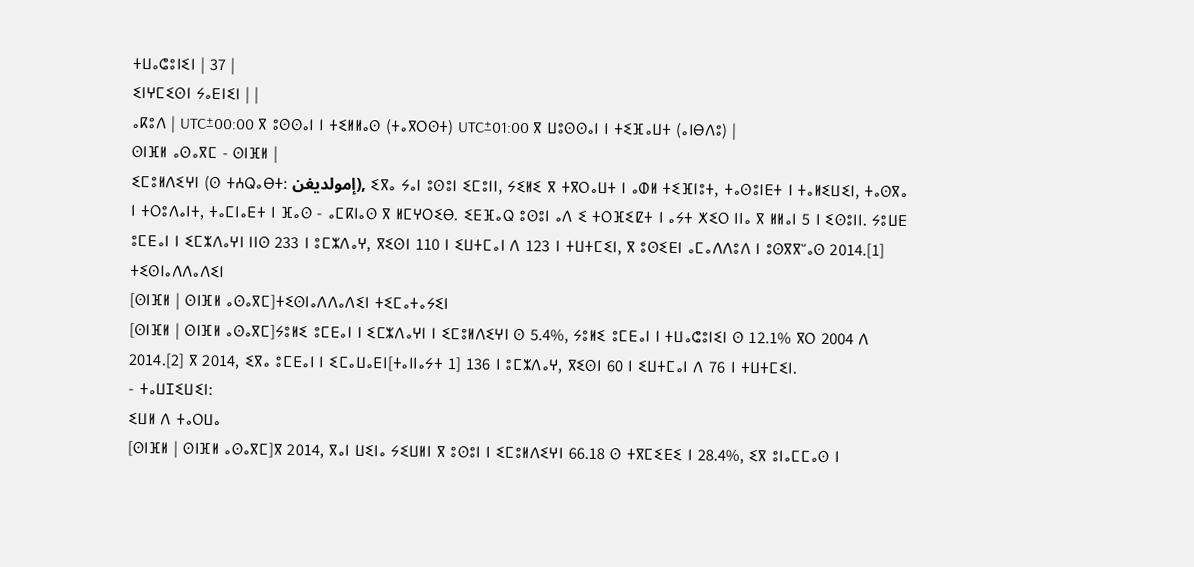ⵜⵡⴰⵛⵓⵏⵉⵏ | 37 |
ⵉⵏⵖⵎⵉⵙⵏ ⵢⴰⴹⵏⵉⵏ | |
ⴰⴽⵓⴷ | UTC±00:00 ⴳ ⵓⵙⵙⴰⵏ ⵏ ⵜⵉⵍⵍⴰⵙ (ⵜⴰⴳⵔⵙⵜ) UTC±01:00 ⴳ ⵡⵓⵙⵙⴰⵏ ⵏ ⵜⵉⴼⴰⵡⵜ (ⴰⵏⴱⴷⵓ) |
ⵙⵏⴼⵍ ⴰⵙⴰⴳⵎ - ⵙⵏⴼⵍ |
ⵉⵎⵓⵍⴷⵉⵖⵏ (ⵙ ⵜⵄⵕⴰⴱⵜ: إمولديغن), ⵉⴳⴰ ⵢⴰⵏ ⵓⵙⵓⵏ ⵉⵎⵓⵏⵏ, ⵢⵉⵍⵉ ⴳ ⵜⴳⵔⴰⵡⵜ ⵏ ⴰⵀⵍ ⵜⵉⴼⵏⵓⵜ, ⵜⴰⵙⵓⵏⴹⵜ ⵏ ⵜⴰⵍⵉⵡⵉⵏ, ⵜⴰⵙⴳⴰ ⵏ ⵜⵔⵓⴷⴰⵏⵜ, ⵜⴰⵎⵏⴰⴹⵜ ⵏ ⴼⴰⵙ - ⴰⵎⴽⵏⴰⵙ ⴳ ⵍⵎⵖⵔⵉⴱ. ⵉⴹⴼⴰⵕ ⵓⵙⵓⵏ ⴰⴷ ⵉ ⵜⵔⴼⵉⵇⵜ ⵏ ⴰⵢⵜ ⵅⵉⵔ ⵏⵏⴰ ⴳ ⵍⵍⴰⵏ 5 ⵏ ⵉⵙⵓⵏⵏ. ⵢⵓⵡⴹ ⵓⵎⴹⴰⵏ ⵏ ⵉⵎⵣⴷⴰⵖⵏ ⵏⵏⵙ 233 ⵏ ⵓⵎⵣⴷⴰⵖ, ⴳⵉⵙⵏ 110 ⵏ ⵉⵡⵜⵎⴰⵏ ⴷ 123 ⵏ ⵜⵡⵜⵎⵉⵏ, ⴳ ⵓⵙⵉⴹⵏ ⴰⵎⴰⴷⴷⵓⴷ ⵏ ⵓⵙⴳⴳⵯⴰⵙ 2014.[1]
ⵜⵉⵙⵏⴰⴷⴷⴰⴷⵉⵏ
[ⵙⵏⴼⵍ | ⵙⵏⴼⵍ ⴰⵙⴰⴳⵎ]ⵜⵉⵙⵏⴰⴷⴷⴰⴷⵉⵏ ⵜⵉⵎⴰⵜⴰⵢⵉⵏ
[ⵙⵏⴼⵍ | ⵙⵏⴼⵍ ⴰⵙⴰⴳⵎ]ⵢⵓⵍⵉ ⵓⵎⴹⴰⵏ ⵏ ⵉⵎⵣⴷⴰⵖⵏ ⵏ ⵉⵎⵓⵍⴷⵉⵖⵏ ⵙ 5.4%, ⵢⵓⵍⵉ ⵓⵎⴹⴰⵏ ⵏ ⵜⵡⴰⵛⵓⵏⵉⵏ ⵙ 12.1% ⴳⵔ 2004 ⴷ 2014.[2] ⴳ 2014, ⵉⴳⴰ ⵓⵎⴹⴰⵏ ⵏ ⵉⵎⴰⵡⴰⴹⵏ[ⵜⴰⵏⵏⴰⵢⵜ 1] 136 ⵏ ⵓⵎⵣⴷⴰⵖ, ⴳⵉⵙⵏ 60 ⵏ ⵉⵡⵜⵎⴰⵏ ⴷ 76 ⵏ ⵜⵡⵜⵎⵉⵏ.
- ⵜⴰⵡⵊⵉⵡⵉⵏ:
ⵉⵡⵍ ⴷ ⵜⴰⵔⵡⴰ
[ⵙⵏⴼⵍ | ⵙⵏⴼⵍ ⴰⵙⴰⴳⵎ]ⴳ 2014, ⴳⴰⵏ ⵡⵉⵏⴰ ⵢⵉⵡⵍⵏ ⴳ ⵓⵙⵓⵏ ⵏ ⵉⵎⵓⵍⴷⵉⵖⵏ 66.18 ⵙ ⵜⴳⵎⵉⴹⵉ ⵏ 28.4%, ⵉⴳ ⵓⵏⴰⵎⵎⴰⵙ ⵏ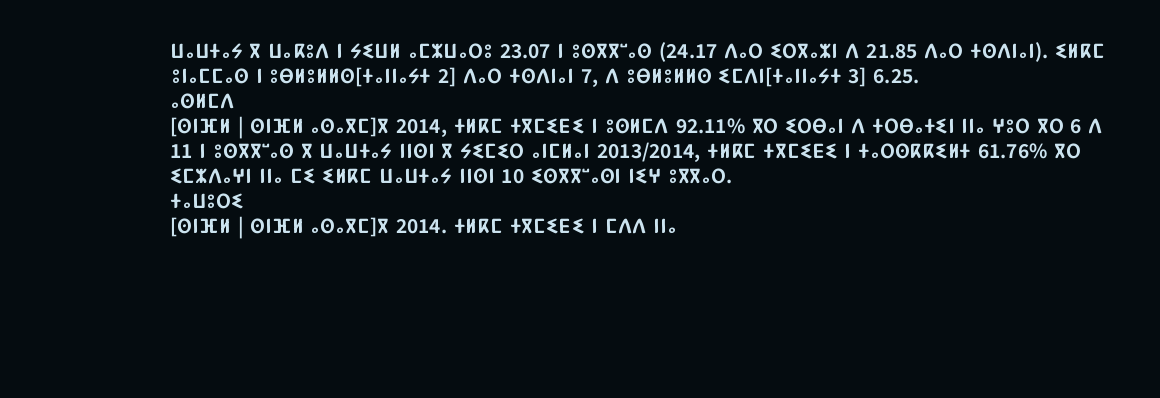ⵡⴰⵡⵜⴰⵢ ⴳ ⵡⴰⴽⵓⴷ ⵏ ⵢⵉⵡⵍ ⴰⵎⵣⵡⴰⵔⵓ 23.07 ⵏ ⵓⵙⴳⴳⵯⴰⵙ (24.17 ⴷⴰⵔ ⵉⵔⴳⴰⵣⵏ ⴷ 21.85 ⴷⴰⵔ ⵜⵙⴷⵏⴰⵏ). ⵉⵍⴽⵎ ⵓⵏⴰⵎⵎⴰⵙ ⵏ ⵓⴱⵍⵓⵍⵍⵙ[ⵜⴰⵏⵏⴰⵢⵜ 2] ⴷⴰⵔ ⵜⵙⴷⵏⴰⵏ 7, ⴷ ⵓⴱⵍⵓⵍⵍⵙ ⵉⵎⴷⵏ[ⵜⴰⵏⵏⴰⵢⵜ 3] 6.25.
ⴰⵙⵍⵎⴷ
[ⵙⵏⴼⵍ | ⵙⵏⴼⵍ ⴰⵙⴰⴳⵎ]ⴳ 2014, ⵜⵍⴽⵎ ⵜⴳⵎⵉⴹⵉ ⵏ ⵓⵙⵍⵎⴷ 92.11% ⴳⵔ ⵉⵔⴱⴰⵏ ⴷ ⵜⵔⴱⴰⵜⵉⵏ ⵏⵏⴰ ⵖⵓⵔ ⴳⵔ 6 ⴷ 11 ⵏ ⵓⵙⴳⴳⵯⴰⵙ ⴳ ⵡⴰⵡⵜⴰⵢ ⵏⵏⵙⵏ ⴳ ⵢⵉⵎⵉⵔ ⴰⵏⵎⵍⴰⵏ 2013/2014, ⵜⵍⴽⵎ ⵜⴳⵎⵉⴹⵉ ⵏ ⵜⴰⵔⵙⴽⴽⵉⵍⵜ 61.76% ⴳⵔ ⵉⵎⵣⴷⴰⵖⵏ ⵏⵏⴰ ⵎⵉ ⵉⵍⴽⵎ ⵡⴰⵡⵜⴰⵢ ⵏⵏⵙⵏ 10 ⵉⵙⴳⴳⵯⴰⵙⵏ ⵏⵉⵖ ⵓⴳⴳⴰⵔ.
ⵜⴰⵡⵓⵔⵉ
[ⵙⵏⴼⵍ | ⵙⵏⴼⵍ ⴰⵙⴰⴳⵎ]ⴳ 2014. ⵜⵍⴽⵎ ⵜⴳⵎⵉⴹⵉ ⵏ ⵎⴷⴷ ⵏⵏⴰ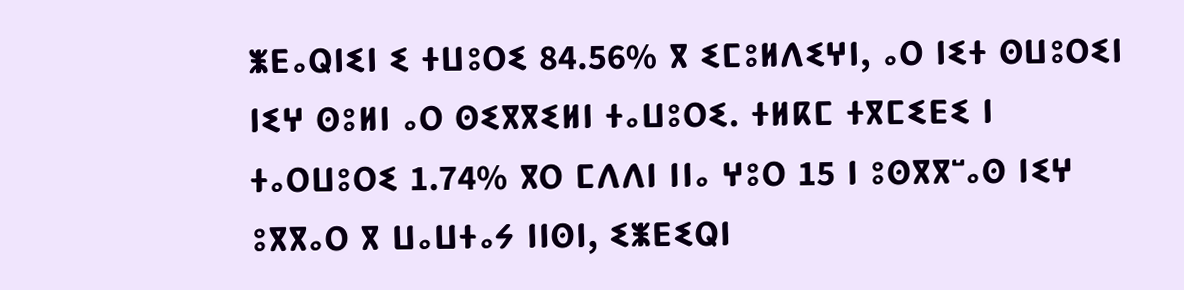ⵥⴹⴰⵕⵏⵉⵏ ⵉ ⵜⵡⵓⵔⵉ 84.56% ⴳ ⵉⵎⵓⵍⴷⵉⵖⵏ, ⴰⵔ ⵏⵉⵜ ⵙⵡⵓⵔⵉⵏ ⵏⵉⵖ ⵙⵓⵍⵏ ⴰⵔ ⵙⵉⴳⴳⵉⵍⵏ ⵜⴰⵡⵓⵔⵉ. ⵜⵍⴽⵎ ⵜⴳⵎⵉⴹⵉ ⵏ ⵜⴰⵔⵡⵓⵔⵉ 1.74% ⴳⵔ ⵎⴷⴷⵏ ⵏⵏⴰ ⵖⵓⵔ 15 ⵏ ⵓⵙⴳⴳⵯⴰⵙ ⵏⵉⵖ ⵓⴳⴳⴰⵔ ⴳ ⵡⴰⵡⵜⴰⵢ ⵏⵏⵙⵏ, ⵉⵥⴹⵉⵕⵏ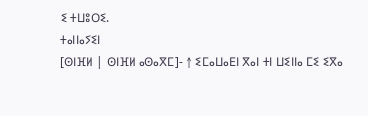ⵉ ⵜⵡⵓⵔⵉ.
ⵜⴰⵏⵏⴰⵢⵉⵏ
[ⵙⵏⴼⵍ | ⵙⵏⴼⵍ ⴰⵙⴰⴳⵎ]- ↑ ⵉⵎⴰⵡⴰⴹⵏ ⴳⴰⵏ ⵜⵏ ⵡⵉⵏⵏⴰ ⵎⵉ ⵉⴳⴰ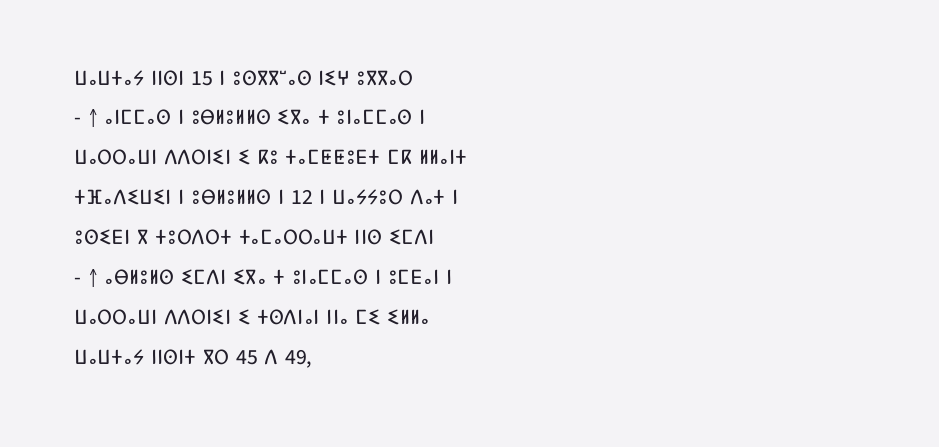ⵡⴰⵡⵜⴰⵢ ⵏⵏⵙⵏ 15 ⵏ ⵓⵙⴳⴳⵯⴰⵙ ⵏⵉⵖ ⵓⴳⴳⴰⵔ
- ↑ ⴰⵏⵎⵎⴰⵙ ⵏ ⵓⴱⵍⵓⵍⵍⵙ ⵉⴳⴰ ⵜ ⵓⵏⴰⵎⵎⴰⵙ ⵏ ⵡⴰⵔⵔⴰⵡⵏ ⴷⴷⵔⵏⵉⵏ ⵉ ⴽⵓ ⵜⴰⵎⵟⵟⵓⴹⵜ ⵎⴽ ⵍⵍⴰⵏⵜ ⵜⴼⴰⴷⵉⵡⵉⵏ ⵏ ⵓⴱⵍⵓⵍⵍⵙ ⵏ 12 ⵏ ⵡⴰⵢⵢⵓⵔ ⴷⴰⵜ ⵏ ⵓⵙⵉⴹⵏ ⴳ ⵜⵓⵔⴷⵔⵜ ⵜⴰⵎⴰⵔⵔⴰⵡⵜ ⵏⵏⵙ ⵉⵎⴷⵏ
- ↑ ⴰⴱⵍⵓⵍⵙ ⵉⵎⴷⵏ ⵉⴳⴰ ⵜ ⵓⵏⴰⵎⵎⴰⵙ ⵏ ⵓⵎⴹⴰⵏ ⵏ ⵡⴰⵔⵔⴰⵡⵏ ⴷⴷⵔⵏⵉⵏ ⵉ ⵜⵙⴷⵏⴰⵏ ⵏⵏⴰ ⵎⵉ ⵉⵍⵍⴰ ⵡⴰⵡⵜⴰⵢ ⵏⵏⵙⵏⵜ ⴳⵔ 45 ⴷ 49,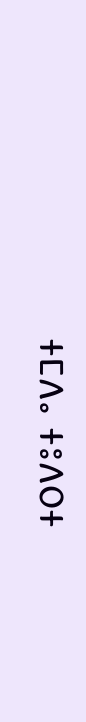ⵜⵎⴷⴰ ⵜⵓⴷⵔⵜ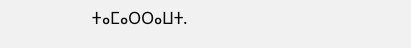ⵜⴰⵎⴰⵔⵔⴰⵡⵜ.